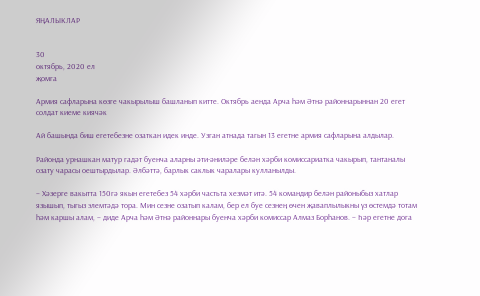ЯҢАЛЫКЛАР


30
октябрь, 2020 ел
җомга

Армия сафларына көзге чакырылыш башланып китте. Октябрь аенда Арча һәм Әтнә районнарыннан 20 егет солдат киеме киячәк

Ай башында биш егетебезне озаткан идек инде. Узган атнада тагын 13 егетне армия сафларына алдылар.

Районда урнашкан матур гадәт буенча аларны әти-әниләре белән хәрби комиссариатка чакырып, тантаналы озату чарасы оештырдылар. Әлбәттә, барлык саклык чаралары кулланылды.

– Хәзерге вакытта 150гә якын егетебез 54 хәрби частьта хезмәт итә. 54 командир белән районыбыз хатлар язышып, тыгыз элемтәдә тора. Мин сезне озатып калам, бер ел буе сезнең өчен җаваплылыкны үз өстемдә тотам һәм каршы алам, – диде Арча һәм Әтнә районнары буенча хәрби комиссар Алмаз Борһанов. – Һәр егетне дога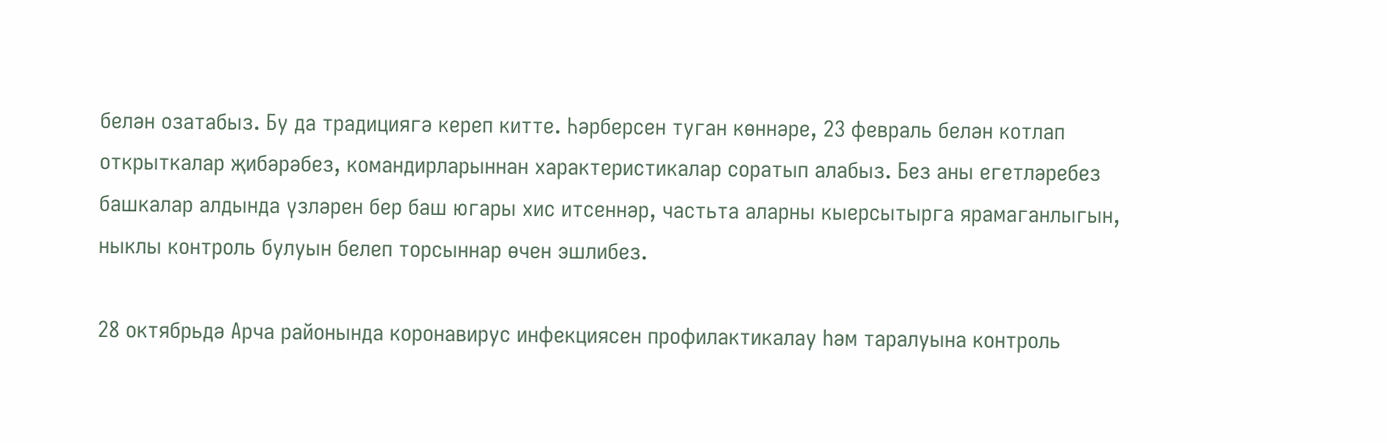белән озатабыз. Бу да традициягә кереп китте. Һәрберсен туган көннәре, 23 февраль белән котлап открыткалар җибәрәбез, командирларыннан характеристикалар соратып алабыз. Без аны егетләребез башкалар алдында үзләрен бер баш югары хис итсеннәр, частьта аларны кыерсытырга ярамаганлыгын, ныклы контроль булуын белеп торсыннар өчен эшлибез.

28 октябрьдә Арча районында коронавирус инфекциясен профилактикалау һәм таралуына контроль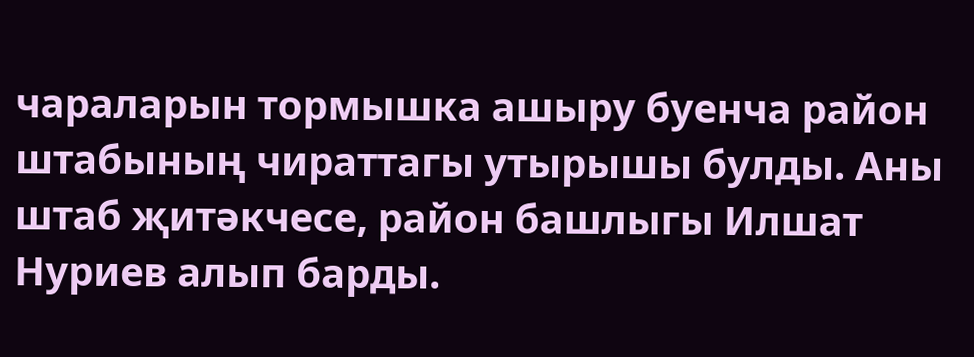чараларын тормышка ашыру буенча район штабының чираттагы утырышы булды. Аны штаб җитәкчесе, район башлыгы Илшат Нуриев алып барды.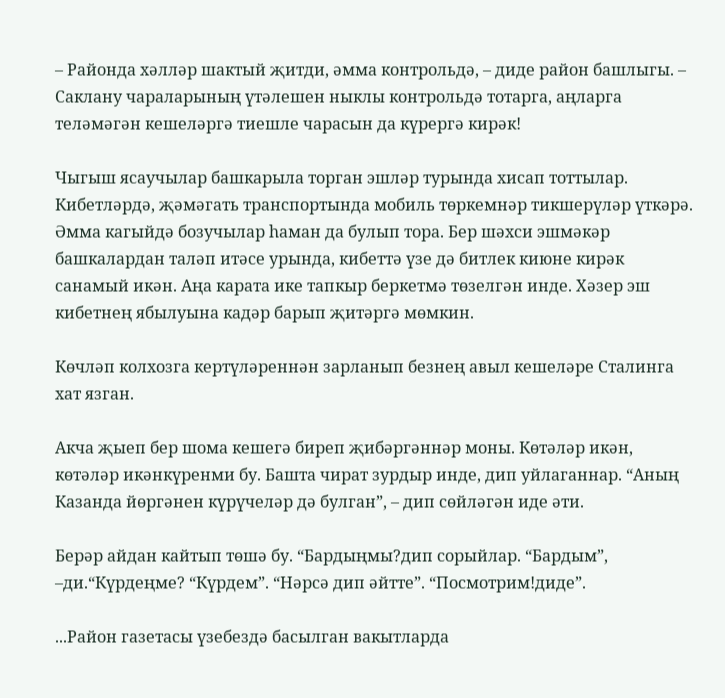– Районда хәлләр шактый җитди, әмма контрольдә, – диде район башлыгы. – Саклану чараларының үтәлешен ныклы контрольдә тотарга, аңларга теләмәгән кешеләргә тиешле чарасын да күрергә кирәк!

Чыгыш ясаучылар башкарыла торган эшләр турында хисап тоттылар. Кибетләрдә, җәмәгать транспортында мобиль төркемнәр тикшерүләр үткәрә. Әмма кагыйдә бозучылар һаман да булып тора. Бер шәхси эшмәкәр башкалардан таләп итәсе урында, кибеттә үзе дә битлек киюне кирәк санамый икән. Аңа карата ике тапкыр беркетмә төзелгән инде. Хәзер эш кибетнең ябылуына кадәр барып җитәргә мөмкин.

Көчләп колхозга кертүләреннән зарланып безнең авыл кешеләре Сталинга хат язган.

Акча җыеп бер шома кешегә биреп җибәргәннәр моны. Көтәләр икән, көтәләр икәнкүренми бу. Башта чират зурдыр инде, дип уйлаганнар. “Аның Казанда йөргәнен күрүчеләр дә булган”, – дип сөйләгән иде әти.

Берәр айдан кайтып төшә бу. “Бардыңмы?дип сорыйлар. “Бардым”, –ди.“Күрдеңме? “Күрдем”. “Нәрсә дип әйтте”. “Посмотрим!диде”.

...Район газетасы үзебездә басылган вакытларда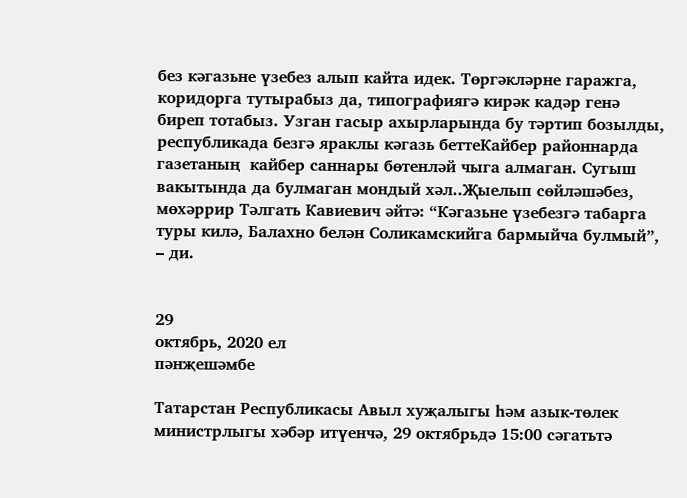без кәгазьне үзебез алып кайта идек. Төргәкләрне гаражга, коридорга тутырабыз да, типографиягә кирәк кадәр генә биреп тотабыз. Узган гасыр ахырларында бу тәртип бозылды, республикада безгә яраклы кәгазь беттеКайбер районнарда газетаның  кайбер саннары бөтенләй чыга алмаган. Сугыш вакытында да булмаган мондый хәл..Җыелып сөйләшәбез, мөхәррир Тәлгать Кавиевич әйтә: “Кәгазьне үзебезгә табарга туры килә, Балахно белән Соликамскийга бармыйча булмый”, – ди.


29
октябрь, 2020 ел
пәнҗешәмбе

Татарстан Республикасы Авыл хуҗалыгы һәм азык-төлек министрлыгы хәбәр итүенчә, 29 октябрьдә 15:00 сәгатьтә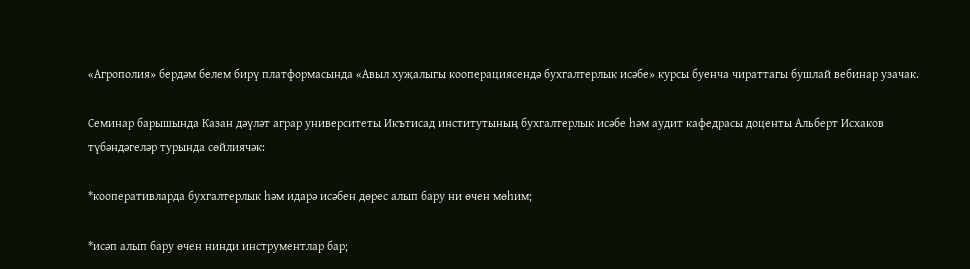«Агрополия» бердәм белем бирү платформасында «Авыл хуҗалыгы кооперациясендә бухгалтерлык исәбе» курсы буенча чираттагы бушлай вебинар узачак.

Семинар барышында Казан дәүләт аграр университеты Икътисад институтының бухгалтерлык исәбе һәм аудит кафедрасы доценты Альберт Исхаков түбәндәгеләр турында сөйлиячәк:

*кооперативларда бухгалтерлык һәм идарә исәбен дөрес алып бару ни өчен мөһим;

*исәп алып бару өчен нинди инструментлар бар;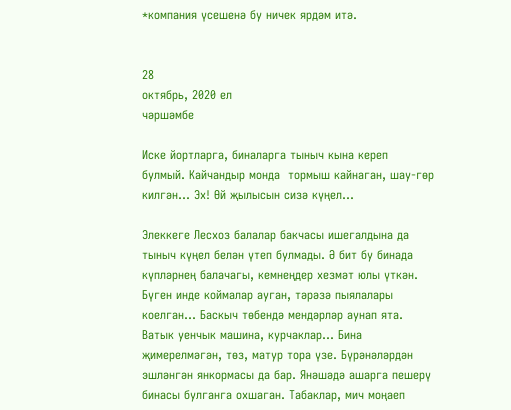*компания үсешенә бу ничек ярдәм итә.


28
октябрь, 2020 ел
чәршәмбе

Иске йортларга, биналарга тыныч кына кереп булмый. Кайчандыр монда  тормыш кайнаган, шау-гөр килгән... Эх! Өй җылысын сизә күңел...

Элеккеге Лесхоз балалар бакчасы ишегалдына да тыныч күңел белән үтеп булмады. Ә бит бу бинада күпләрнең балачагы, кемнеңдер хезмәт юлы үткән. Бүген инде коймалар ауган, тәрәзә пыялалары коелган... Баскыч төбендә мендәрләр аунап ята. Ватык уенчык машина, курчаклар... Бина җимерелмәгән, төз, матур тора үзе. Бүрәнәләрдән эшләнгән янкормасы да бар. Янәшәдә ашарга пешерү бинасы булганга охшаган. Табаклар, мич моңаеп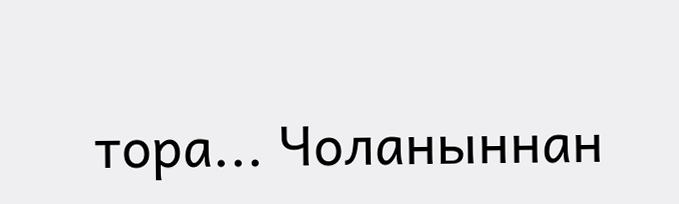тора... Чоланыннан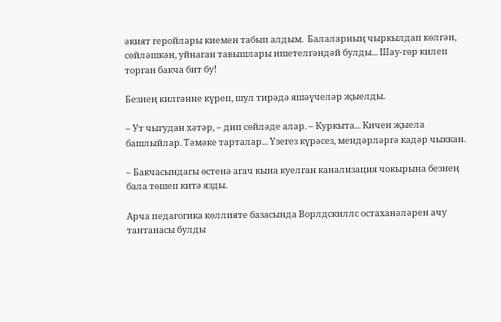әкият геройлары киемен табып алдым.  Балаларның чыркылдап көлгән, сөйләшкән, уйнаган тавышлары ишетелгәндәй булды... Шау-гөр килеп торган бакча бит бу!

Безнең килгәнне күреп, шул тирәдә яшәүчеләр җыелды.

– Ут чыгудан хәтәр, – дип сөйләде алар. – Куркыта... Кичен җыела башлыйлар. Тәмәке тарталар... Үзегез күрәсез, мендәрләргә кадәр чыккан.

– Бакчасындагы өстенә агач кына куелган канализация чокырына безнең бала төшеп китә язды.

Арча педагогика көллияте базасында Ворлдскиллс остаханәләрен ачу тантанасы булды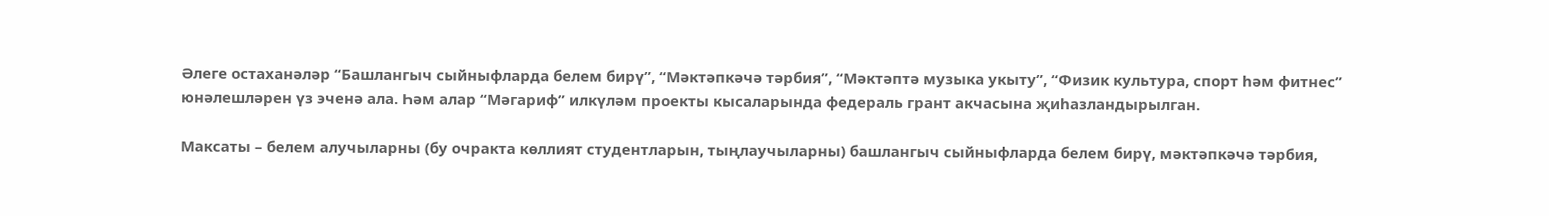Әлеге остаханәләр “Башлангыч сыйныфларда белем бирү”, “Мәктәпкәчә тәрбия”, “Мәктәптә музыка укыту”, “Физик культура, спорт һәм фитнес” юнәлешләрен үз эченә ала. Һәм алар “Мәгариф” илкүләм проекты кысаларында федераль грант акчасына җиһазландырылган.

Максаты – белем алучыларны (бу очракта көллият студентларын, тыңлаучыларны) башлангыч сыйныфларда белем бирү, мәктәпкәчә тәрбия,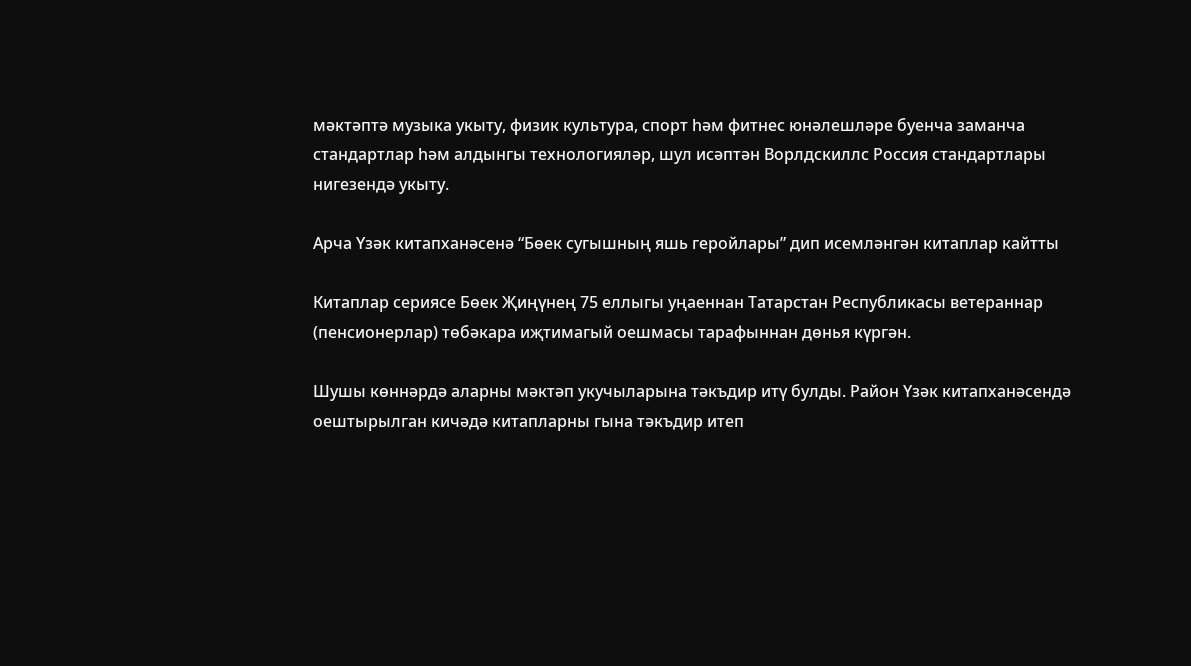мәктәптә музыка укыту, физик культура, спорт һәм фитнес юнәлешләре буенча заманча стандартлар һәм алдынгы технологияләр, шул исәптән Ворлдскиллс Россия стандартлары нигезендә укыту.

Арча Үзәк китапханәсенә “Бөек сугышның яшь геройлары” дип исемләнгән китаплар кайтты

Китаплар сериясе Бөек Җиңүнең 75 еллыгы уңаеннан Татарстан Республикасы ветераннар (пенсионерлар) төбәкара иҗтимагый оешмасы тарафыннан дөнья күргән.

Шушы көннәрдә аларны мәктәп укучыларына тәкъдир итү булды. Район Үзәк китапханәсендә оештырылган кичәдә китапларны гына тәкъдир итеп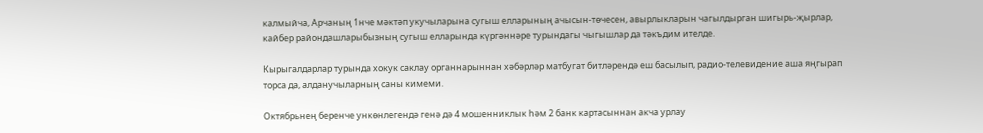калмыйча, Арчаның 1нче мәктәп укучыларына сугыш елларының ачысын-төчесен, авырлыкларын чагылдырган шигырь-җырлар, кайбер райондашларыбызның сугыш елларында күргәннәре турындагы чыгышлар да тәкъдим ителде.

Кырыгалдарлар турында хокук саклау органнарыннан хәбәрләр матбугат битләрендә еш басылып, радио-телевидение аша яңгырап торса да, алданучыларның саны кимеми.

Октябрьнең беренче ункөнлегендә генә дә 4 мошенниклык һәм 2 банк картасыннан акча урлау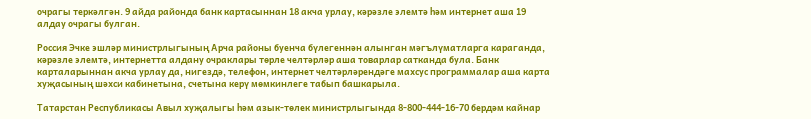очрагы теркәлгән. 9 айда районда банк картасыннан 18 акча урлау, кәрәзле элемтә һәм интернет аша 19 алдау очрагы булган.

Россия Эчке эшләр министрлыгының Арча районы буенча бүлегеннән алынган мәгълүматларга караганда, кәрәзле элемтә, интернетта алдану очраклары төрле челтәрләр аша товарлар сатканда була. Банк карталарыннан акча урлау да, нигездә, телефон, интернет челтәрләрендәге махсус программалар аша карта хуҗасының шәхси кабинетына, счетына керү мөмкинлеге табып башкарыла.

Татарстан Республикасы Авыл хуҗалыгы һәм азык-төлек министрлыгында 8-800-444-16-70 бердәм кайнар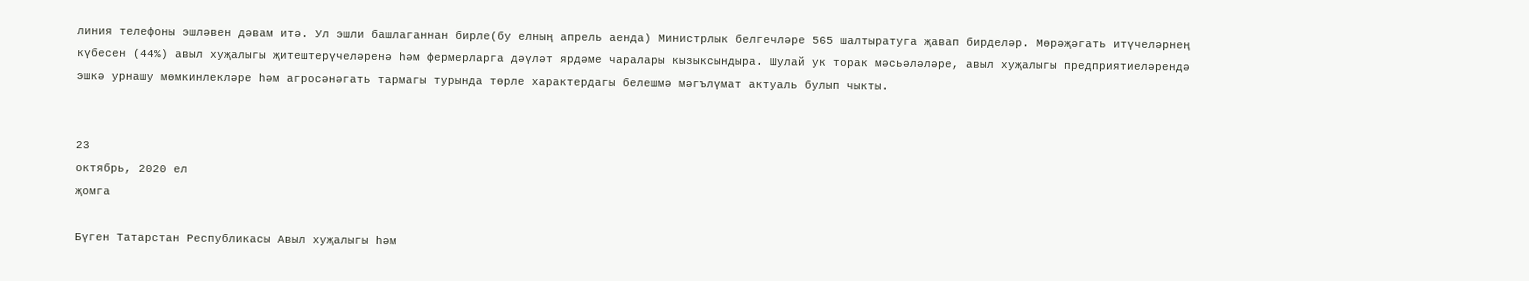линия телефоны эшләвен дәвам итә. Ул эшли башлаганнан бирле(бу елның апрель аенда) Министрлык белгечләре 565 шалтыратуга җавап бирделәр. Мөрәҗәгать итүчеләрнең күбесен (44%) авыл хуҗалыгы җитештерүчеләренә һәм фермерларга дәүләт ярдәме чаралары кызыксындыра. Шулай ук торак мәсьәләләре, авыл хуҗалыгы предприятиеләрендә эшкә урнашу мөмкинлекләре һәм агросәнәгать тармагы турында төрле характердагы белешмә мәгълүмат актуаль булып чыкты.


23
октябрь, 2020 ел
җомга

Бүген Татарстан Республикасы Авыл хуҗалыгы һәм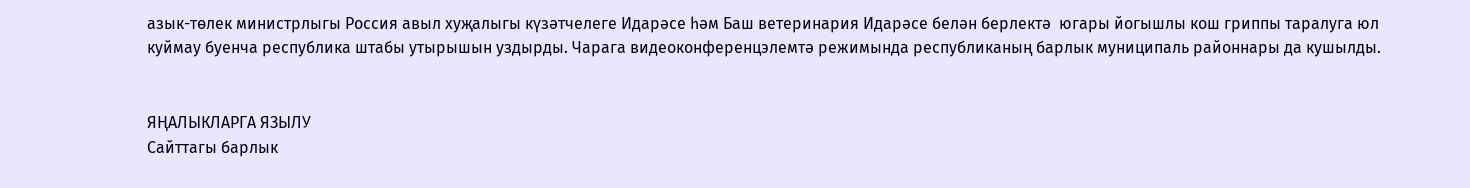азык-төлек министрлыгы Россия авыл хуҗалыгы күзәтчелеге Идарәсе һәм Баш ветеринария Идарәсе белән берлектә  югары йогышлы кош гриппы таралуга юл куймау буенча республика штабы утырышын уздырды. Чарага видеоконференцэлемтә режимында республиканың барлык муниципаль районнары да кушылды.


ЯҢАЛЫКЛАРГА ЯЗЫЛУ
Сайттагы барлык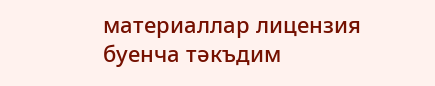материаллар лицензия буенча тәкъдим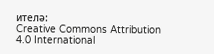ителә:
Creative Commons Attribution 4.0 International